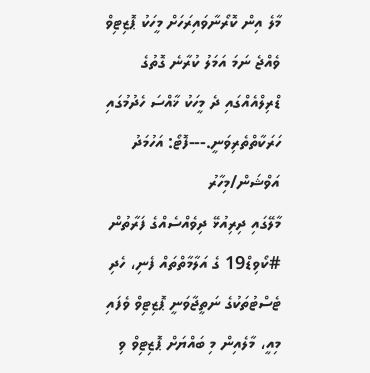މާލެ އިން ކޮރޯނާވައިރަހަށް މީހަކު ޕޮޒިޓިވް ވެއްޖެ ނަމަ އަމަލު ކުރާނެ ގޮތުގެ ޑްރިލްއެއްގައި ދެ މީހަކު ޚާއްސަ ހެދުމުގައި ހަރަކާތްތެރިވަނީ.---ފޮޓޯ: އަހުމަދު އަވްޝަން/މިހާރު
މާލޭގައި ދިރިއުޅޭ ދިވެއްސެއްގެ ފަރާތުން #ކޯވިޑް19 ގެ އަލާމާތްތައް ފެނި، ހެދި ޓެސްޓުތަކުގެ ނަތީޖާވަނީ ޕޮޒިޓިވް ވެފައި
މިއީ، މާލެއިން މި ބައްޔަށް ޕޮޒިޓިވް ވި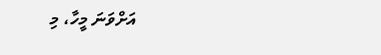އަށްވަނަ މީހާ، މި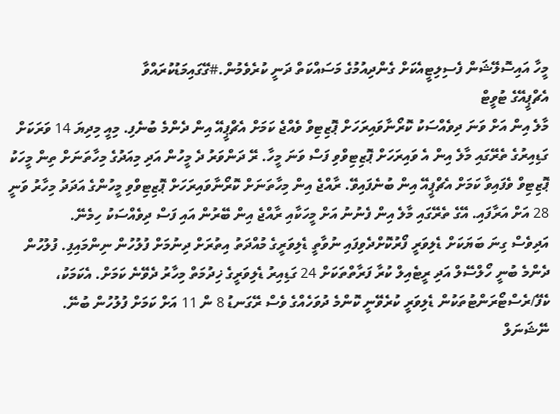މީހާ އައިސޮލޭޝަން ފެސިލިޓީއެކަށް ގެންދިއުމުގެ މަސައްކަތް ދަނީ ކުރެވެމުން.#ގޭގައިމަޑުކުރައްވާ
އެޗްޕީއޭގެ ޓުވީޓް
މާލެ އިން އަށް ވަނަ ދިވެއްސަކު ކޮރޯނާވައިރަހަށް ޕޮޒިޓިވް ވެއްޖެ ކަމަށް އެޗްޕީއޭ އިން ދެންމެ ބުނެފި. މިއީ މިދިޔަ 14 ވަރަކަށް ގަޑިއިރުގެ ތެރޭގައި މާލެ އިން އެ ވައިރަހަށް ޕޮޒިޓިވްވި ފަސް ވަނަ މީހާ. ރޭ ދަންވަރު ދެ މީހުން އަދި މިއަދުގެ މިހާތަނަށް ތިން މީހަކު ޕޮޒިޓިވް ވެފައިވާ ކަމަށް އެޗްޕީއޭ އިން ބުނެފައިވޭ. ރާއްޖެ އިން މިހާތަނަށް ކޮރޯނާވައިރަހަށް ޕޮޒިޓިވްވި މީހުންގެ އަދަދު މިހާރު ވަނީ 28 އަށް އަރާފައި. އޭގެ ތެރޭގައި މާލެ އިން ފެނުނު އަށް މީހަކާއި ރާއްޖެ އިން ބޭރުން އައި ފަސް ދިވެއްސަކު ހިމެނޭ.
އަދިވެސް ގިނަ ބަޔަކަށް ޑެލިވަރީ ފޯރުކޮށްދެވިފައި ނުވާތީ ޑެލިވަރީގެ މުއްދަތު އިތުރަށް ދިނުމަށް ފުލުހުން ނިންމައިފި. ފުލުހުން ދެންމެ ބުނީ ހޯލްސޭލް އަދި ރީޓެއިލް ކުރާ ފަރާތްތަކަށް 24 ގަޑިއިރު ޑެލިވަރީގެ ޚިދުމަތް މިހާރު ދެވޭނެ ކަމަށް. އެކަމަކު، ކެފޭ/ރެސްޓޯރަންޓުތަކުން ޑެލިވަރީ ކުރެވޭނީ ކޮންމެ ދުވަހެއްގެ ވެސް ރޭގަނޑު 8 ން 11 އަށް ކަމަށް ފުލުހުން ބުނޭ.
ނޭޝަނަލް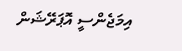އިމަޖެންސީ އޮޕަރޭޝަން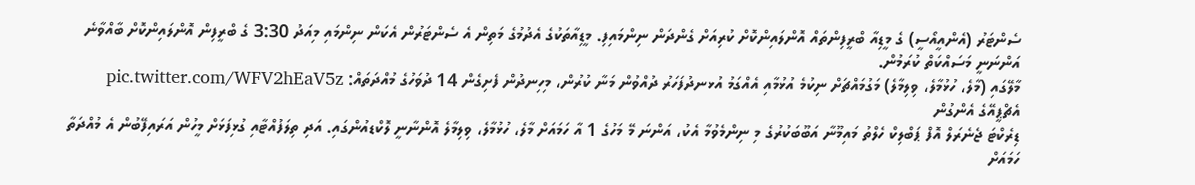ސެންޓަރު (އެންއީއޯސީ) ގެ މީޑިއާ ބްރީފިންތައް އޮންލައިންކޮށް ކުރިއަށް ގެންދަން ނިންމައިފި. މީޑިއާތަކުގެ އެދުމުގެ މަތިން އެ ސެންޓަރުން އެކަން ނިންމައި މިއަދު 3:30 ގެ ބްރީފިން އޮންލައިންކޮށް ބާއްވާނެ އަންނަނީ މަސައްކަތް ކުރަމުން.
މާލޭގައި (މާލެ، ހުޅުމާލެ، ވިލިމާލެ) މަގުމައްޗަށް ނިކުމެ އުޅުމާއި އެއްގަމު އުޅނދުފަހަރު ދުއްވުން މަނާ ކުރުން، މިހިނދުން ފެށިގެން 14 ދުވަހުގެ މުއްދަތައް: pic.twitter.com/WFV2hEaV5z
އެޗްޕީއޭގެ އެންގުން
ޑިރެކްޓަ ޖެނެރަލް އޮފް ޕަބްލިކް ހެލްތު މައިމޫނާ އަބޫބަކުރުގެ މި ނިންމެވުމާ އެކު، އަންނަ މޭ މަހުގެ 1 އާ ހަމައަށް މާލެ، ހުޅުމާލެ، ވިލިމާލެ އޮންނާނީ ލޮކްޑއުންގައި. އަދި ތިލަފުއްޓާއި ގުޅިފަޅަށް މީހުން އަރައިފޭބުން އެ މުއްދަތާ ހަމައަށް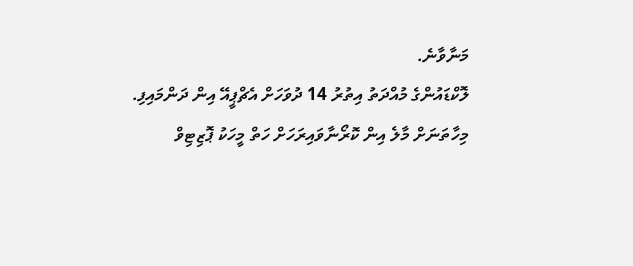މަނާވާނެ.
ލޮކްޑައުންގެ މުއްދަތު އިތުރު 14 ދުވަހަށް އެޗްޕީއޭ އިން ދަންމައިފި.
މިހާތަނަށް މާލެ އިން ކޮރޯނާވައިރަހަށް ހަތް މީހަކު ޕޮޒިޓިވް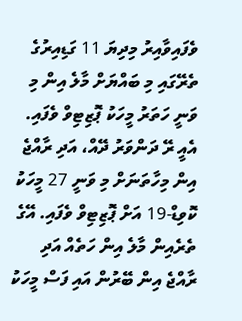ވެފައިވާއިރު މިދިޔަ 11 ގަޑިއިރުގެ ތެރޭގައި މި ބައްޔަށް މާލެ އިން މި ވަނީ ހަތަރު މީހަކު ޕޮޒިޓިވް ވެފައި. އެއީ ރޭ ދަންވަރު ދޭއް، އަދި ރާއްޖެ އިން މިހާތަނަށް މި ވަނީ 27 މީހަކު ކޮވިޑް-19 އަށް ޕޮޒިޓިވް ވެފައި. އޭގެ ތެރެއިން މާލެ އިން ހަތެއް އަދި ރާއްޖެ އިން ބޭރުން އައި ފަސް މީހަކު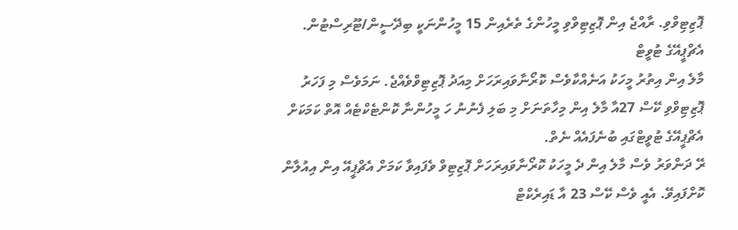ޕޮޒިޓިވްވި. ރާއްޖެ އިން ޕޮޒިޓިވްވި މީހުންގެ ތެރެއިން 15 މީހުންނަކީ ބިދޭސީން/ޓޫރިސްޓުން.
އެޗްޕީއޭގެ ޓުވީޓް
މާލެ އިން އިތުރު މީހަކު އަނެއްކާވެސް ކޮރޯނާވައިރަހަށް މިއަދު ޕޮޒިޓިވްވެއްޖެ. ނަމަވެސް މި ފަހަރު ޕޮޒިޓިވްވި ކޭސް 27އާ މާލެ އިން މިހާތަނަށް މި ބަލި ފެނުނު ހަ މީހުންނާ ކޮންޓެކްޓެއް އޮތް ކަމަކަށް އެޗްޕީއޭގެ ޓުވީޓްގައި ބުނެފައެއް ނެތް.
ރޭ ދަންވަރު ވެސް މާލެ އިން ދެ މީހަކު ކޮރޯނާވައިރަހަށް ޕޮޒިޓިވް ވެފައިވާ ކަމަށް އެޗްޕީއޭ އިން އިއުލާން ކޮށްފައިވޭ. އެއީ ވެސް ކޭސް 23 އާ ޑައިރެކްޓް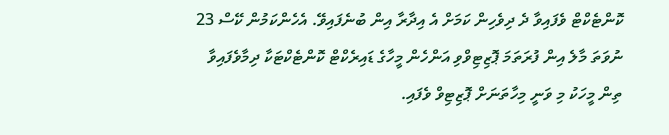ކޮންޓެކްޓް ވެފައިވާ ދެ ދިވެހިން ކަމަށް އެ އިދާރާ އިން ބުނެފައިވޭ. އެހެންކަމުން ކޭސް 23 ނުވަތަ މާލެ އިން ފުރަތަމަ ޕޮޒިޓިވްވި އަންހެން މީހާގެ ޑައިރެކްޓް ކޮންޓެކްޓަކާ ދިމާވެފައިވާ ތިން މީހަކު މި ވަނީ މިހާތަނަށް ޕޮޒިޓިވް ވެފައި.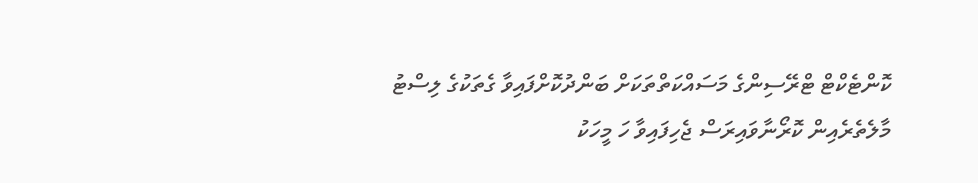ކޮންޓެކްޓް ޓްރޭސިންގެ މަސައްކަތްތަކަށް ބަންދުކޮށްފައިވާ ގެތަކުގެ ލިސްޓު
މާލެތެރެއިން ކޮރޯނާވައިރަސް ޖެހިފައިވާ ހަ މީހަކު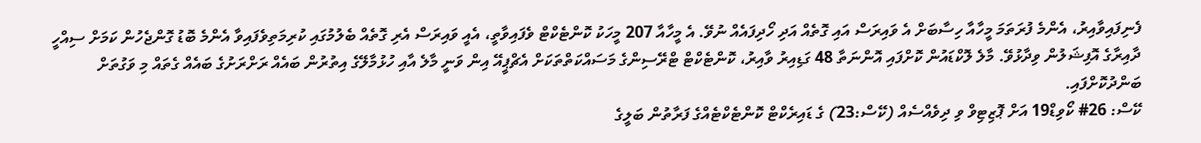ފެނިފައިވާއިރު، އެންމެ ފުރަތަމަ މީހާއާ ހިސާބަށް އެ ވައިރަސް އައި ގޮތެއް އަދި ހޯދިފައެއް ނުވޭ. އެ މީހާއާ 207 މީހަކު ކޮންޓެކްޓް ވެފައިވާތީ، އެއީ ވައިރަސް އެރި ގޮތެއް ބެލުމުގައި ކުރިމަތިވެފައިވާ އެންމެ ބޮޑު ގޮންޖެހުން ކަމަށް ސިއްހީ ދާއިރާގެ އޮފިޝަލުން ވިދާޅުވޭ. މާލެ ލޮކްޑައުން ކޮށްފައި އޮންނަތާ 48 ގަޑިއިރު ވާއިރު، ކޮންޓެކްޓް ޓްރޭސިންގެ މަސައްކަތްތަކަށް އެޗްޕީއޭ އިން ވަނީ މާލެ އާއި ހުޅުމާލޭގެ އިތުރުން ބައެއް ރަށްރަށުގެ ބައެއް ގެތައް މި ވަގުތަށް ބަންދުކޮށްފައި.
ކޭސް: 26# ކޯވިޑް19 އަށް ޕޮޒިޓިވް ވި ދިވެއްސެއް (ކޭސް:23) ގެ ޑައިރެކްޓް ކޮންޓެކްޓެއްގެ ފަރާތުން ބަލީގެ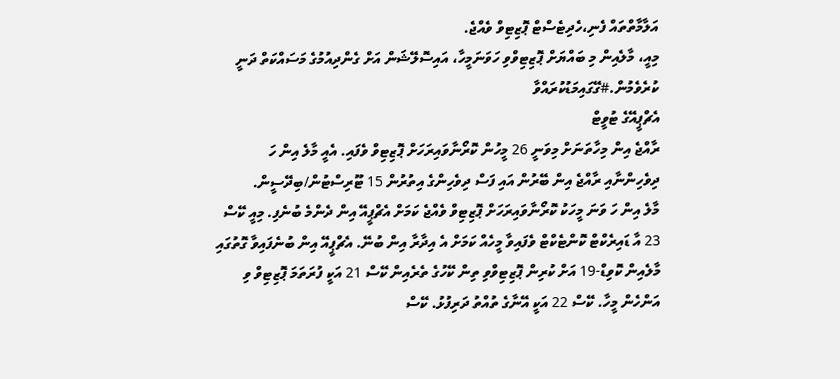އަލާމާތްތައް ފެނި،ހެދިޓެސްޓް ޕޮޒިޓިވް ވެއްޖެ.
މިއީ، މާލެއިން މި ބައްޔަށް ޕޮޒިޓިވްވި ހަވަނަމީހާ، އައިސޮލޭޝަން އަށް ގެންދިއުމުގެ މަސައްކަތް ދަނީ ކުރެވެމުން.#ގޭގައިމަޑުކުރައްވާ
އެޗްޕީއޭގެ ޓުވީޓް
ރާއްޖެ އިން މިހާތަނަށް މިވަނީ 26 މީހުން ކޮރޯނާވައިރަހަށް ޕޮޒިޓިވް ވެފައި. އެއީ މާލެ އިން ހަ ދިވެހިންނާއި ރާއްޖެ އިން ބޭރުން އައި ފަސް ދިވެހިންގެ އިތުރުން 15 ޓޫރިސްޓުން/ބިދޭސީން.
މާލެ އިން ހަ ވަނަ މީހަކު ކޮރޯނާވައިރަހަށް ޕޮޒިޓިވް ވެއްޖެ ކަމަށް އެޗްޕީއޭ އިން ދެންމެ ބުނެފި. މިއީ ކޭސް 23 އާ ޑައިރެކްޓް ކޮންޓެކްޓް ވެފައިވާ މީހެއް ކަމަށް އެ އިދާރާ އިން ބުނޭ. އެޗްޕީއޭ އިން ބުނެފައިވާ ގޮތުގައި މާލެއިން ކޮވިޑް-19 އަށް ކުރިން ޕޮޒިޓިވްވި ތިން ކޭހުގެ ތެރެއިން ކޭސް 21 އަކީ ފުރަތަމަ ޕޮޒިޓިވް ވި އަންހެން މީހާ. ކޭސް 22 އަކީ އޭނާގެ ތުއްތު ދަރިފުޅު. ކޭސް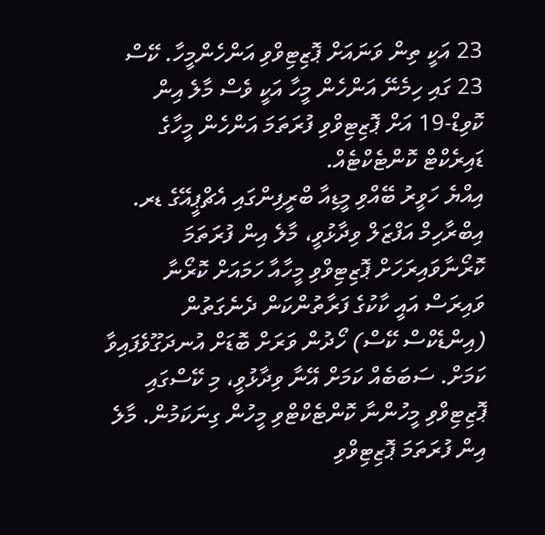23 އަކީ ތިން ވަނައަށް ޕޮޒިޓިވްވި އަންހެންމީހާ. ކޭސް 23 ގައި ހިމެނޭ އަންހެން މީހާ އަކީ ވެސް މާލެ އިން ކޮވިޑް-19 އަށް ޕޮޒިޓިވްވި ފުރަތަމަ އަންހެން މީހާގެ ޑައިރެކްޓް ކޮންޓެކްޓެއް.
އިއްޔެ ހަވީރު ބޭއްވި މީޑިއާ ބްރީފިންގައި އެޗްޕީއޭގެ ޑރ. އިބްރާހިމް އަފްޒަލް ވިދާޅުވީ، މާލެ އިން ފުރަތަމަ ކޮރޯނާވައިރަހަށް ޕޮޒިޓިވްވި މީހާއާ ހަމައަށް ކޮރޯނާ ވައިރަސް އައީ ކާކުގެ ފަރާތުންކަން ދެނެގަތުން (އިންޑެކްސް ކޭސް) ހޯދުން ވަރަށް ބޮޑަށް އުނދަގޫވެފައިވާ ކަމަށް. ސަބަބެއް ކަމަށް އޭނާ ވިދާޅުވީ، މި ކޭސްގައި ޕޮޒިޓިވްވި މީހުންނާ ކޮންޓެކްޓްވި މީހުން ގިނަކަމުން. މާލެ އިން ފުރަތަމަ ޕޮޒިޓިވްވި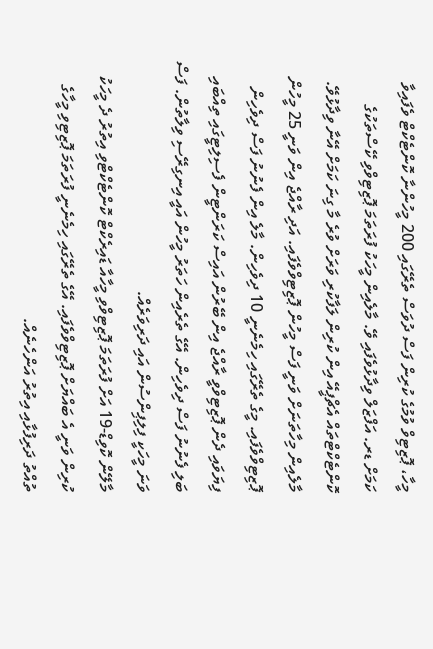މީހާ، ޕޮޒިޓިވް ވުމުގެ ކުރިން ފަސް ދުވަސް ތެރޭގައި 200 މީހުންނާ ކޮންޓެކްޓް ވެފައިވާ ކަމަށް ޑރ. އަފްޒަލް ވިދާޅުވެފައި ވޭ. މާލެއިން މީހަކު ފުރަތަމަ ޕޮޒިޓިވްވި ކޭސްތަކުގެ ކޮންޓެކްޓްތައް އެޗްޕީއޭ އިން ކުރިން ލަފާކުރި ވަރަށް ވުރެ މާ ގިނަ ކަމަށް އޭނާ ވިދާޅުވޭ.
މާލެއިން މިހާތަނަށް ވަނީ ފަސް މީހުން ޕޮޒިޓިވްވެފައި. އަދި ރާއްޖެ އިން ވަނީ 25 މީހުން ޕޮޒިޓިވްވެފައި. މީގެ ތެރޭގައި ހިމެނެނީ 10 ދިވެހިން. މާލެ އިން ފެނުނު ފަސް ދިވެހިން ފިޔަވައި ދެން ޕޮޒިޓިވްވީ ރާއްޖެ އިން ބޭރުން އައިސް ކަރަންޓީން ފެސިލިޓީގައި ތިއްބައި ބަލި ފެނުނު ފަސް ދިވެހިން. އޭގެ ތެރެއިން ހަތަރު މީހުން އައީ އިނގިރޭސި ވިލާތުން. ފަސް ވަނަ މީހަކީ ފިލިޕިންސުން އައި ދަރިވަރެއް.
މާލޭން ކޮވިޑް-19 އަށް ފުރަތަމަ ޕޮޒިޓިވްވި މީހާއާ ޑައިރެކްޓް ކޮންޓެކްޓްވި އިތުރު ދެ މީހަކު ކުރިން ވަނީ އެ ބައްޔަށް ޕޮޒިޓިވްވެފައި. އޭގެ ތެރޭގައި ހިމެނެނީ ފުރަތަމަ ޕޮޒިޓިވި މީހާގެ ތުއްތު ދަރިފުޅާއި އިތުރު އަންހެނެއް.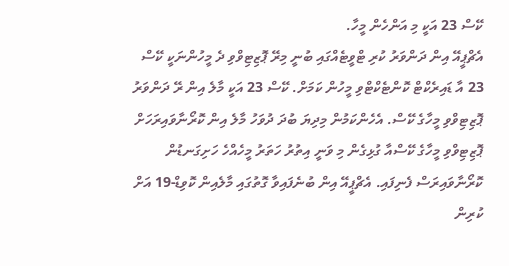ކޭސް 23 އަކީ މި އަންހެން މީހާ.
އެޗްޕީއޭ އިން ދަންވަރު ކުރި ޓްވީޓެއްގައި ބުނީ މިރޭ ޕޮޒިޓިވްވި ދެ މީހުންނަކީ ކޭސް 23 އާ ޑައިރެކްޓް ކޮންޓެކްޓްވި މީހުން ކަމަށް. ކޭސް 23 އަކީ މާލެ އިން ރޭ ދަންވަރު ޕޮޒިޓިވްވި މީހާގެ ކޭސް. އެހެންކަމުން މިދިޔަ ބުދަ ދުވަހު މާލެ އިން ކޮރޯނާވައިރަހަށް ޕޮޒިޓިވްވި މީހާގެ ކޭސްއާ ގުޅިގެން މި ވަނީ އިތުރު ހަތަރު މީހެއްހެ ހަށިގަނޑުން ކޮރޯނާވައިރަސް ފެނިފައި. އެޗްޕީއޭ އިން ބުނެފައިވާ ގޮތުގައި މާލެއިން ކޮވިޑް-19 އަށް ކުރިން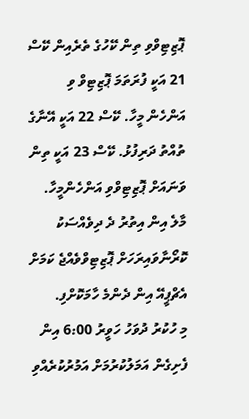ޕޮޒިޓިވްވި ތިން ކޭހުގެ ތެރެއިން ކޭސް 21 އަކީ ފުރަތަމަ ޕޮޒިޓިވް ވި އަންހެން މީހާ. ކޭސް 22 އަކީ އޭނާގެ ތުއްތު ދަރިފުޅު. ކޭސް 23 އަކީ ތިން ވަނައަށް ޕޮޒިޓިވްވި އަންހެންމީހާ.
މާލެ އިން އިތުރު ދެ ދިވެއްސަކު ކޮރޯނާވައިރަހަށް ޕޮޒިޓިވްވެއްޖެ ކަމަށް އެޗްޕީއޭ އިން ދެންމެ ހާމަކޮށްފި.
މި ހުކުރު ދުވަހު ހަވީރު 6:00 އިން ފެށިގެން އަމަލުކުރުމަށް އަމުރުކުރެއްވި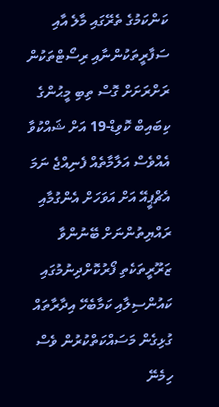ކަންކަމުގެ ތެރޭގައި މާލެ އާއި ސަފާރީތަކުންނާއި ރިސޯޓްތަކުން ރަށްރަށަށް ގޮސް ތިބި މީޙުންގެ ކިބައިބް ކޮވިޑް-19 އަށް ޝައްކުވާ އެއްވެސް އަލާމާތެއް ފެނިއްޖެ ނަމަ އެޗްޕީއޭ އަށް އަވަހަށް އެންގުމާއި ރައްޔިތުންނަށް ބޭނުންވާ ޒަރޫރީތަކެތި ފޯރުކޮށްދިނުމުގައި ކައުންސިލާއި ކަމާބެހޭ އިދާރާތައް ގުޅިގެން މަސައްކަތްކުރުން ވެސް ހިމެނޭ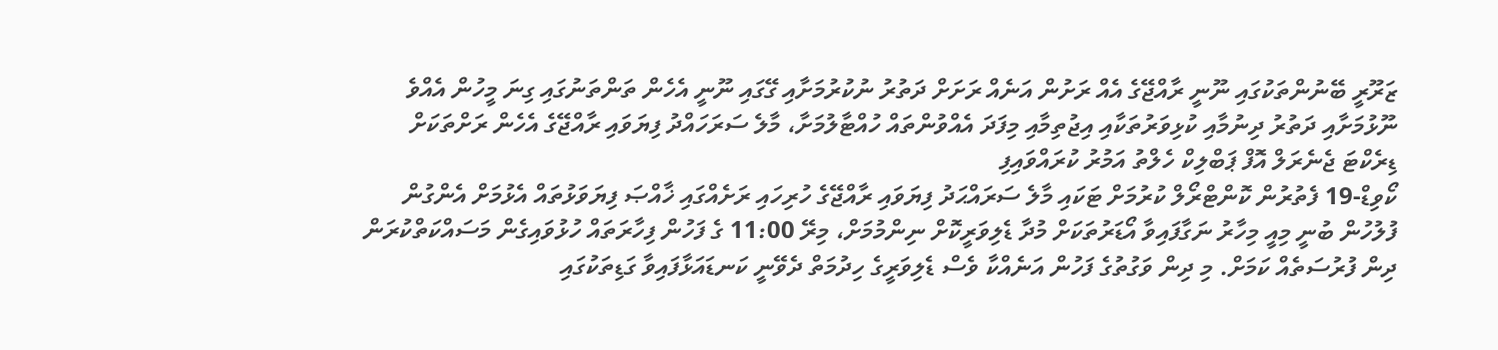ޒަރޫރީ ބޭނުންތަކުގައި ނޫނީ ރާއްޖޭގެ އެއް ރަށުން އަނެއް ރަށަށް ދަތުރު ނުކުރުމަށާއި ގޭގައި ނޫނީ އެހެން ތަންތަނުގައި ގިނަ މީހުން އެއްވެ ނޫޅުމަށާއި ދަތުރު ދިނުމާއި ކުޅިވަރުތަކާއި އިޖުތިމާއި މިފަދަ އެއްވުންތައް ހުއްޓާލުމަށާ، މާލެ ސަރަހައްދު ފިޔަވައި ރާއްޖޭގެ އެހެން ރަށްތަކަށް ޑިރެކްޓަ ޖެނެރަލް އޮފް ޕަބްލިކް ހެލްތު އަމުރު ކުރައްވައިފި
ކޯވިޑް-19 ފެތުރުން ކޮންޓްރޯލް ކުރުމަށް ޓަކައި މާލެ ސަރައްޙަދު ފިޔަވައި ރާއްޖޭގެ ހުރިހައި ރަށެއްގައި ޚާއްޞަ ފިޔަވަޅުތައް އެޅުމަށް އެންގުން
ފުލުހުން ބުނީ މިއީ މިހާރު ނަގާފައިވާ އޯޑަރުތަކަށް މުދާ ޑެލިވަރީކޮށް ނިންމުމަށް، މިރޭ 11:00 ގެ ފަހުން ފިހާރަތައް ހުޅުވައިގެން މަސައްކަތްކުރަން ދިން ފުރުސަތެއް ކަމަށް. މި ދިން ވަގުތުގެ ފަހުން އަނެއްކާ ވެސް ޑެލިވަރީގެ ހިދުމަތް ދެވޭނީ ކަނޑައަޅާފައިވާ ގަޑިތަކުގައި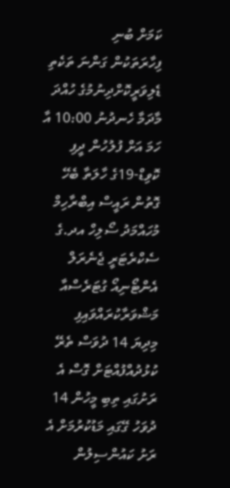ކަމަށް ބުނި
ފިހާރަތަކުން ގަންނަ ތަކެތި ޑެލިވަރީކޮށްދިނުމުގެ ހުއްދަ މާދަމާ ހެނދުނު 10:00 އާ ހަމަ އަށް ފުލުހުން ދީފި
ކޮވިޑް-19ގެ ހާލަތާ ބެހޭ ގޮތުން ރައީސް އިބްރާހިމް މުހައްމަދު ސޯލިހް އދ.ގެ ސެކްރެޓަރީ ޖެނެރަލް އެންޓޯނިއޯ ގުޓަރެސްއާ މަޝްވަރާކުރައްވައިފި
މިދިޔަ 14 ދުވަސް ތެރޭ ކުޅުދުއްފުއްޓަށް ގޮސް އެ ރަށުގައި ތިބި މީހުން 14 ދުވަހު ގޭގައި މަޑުކުރުމަށް އެ ރަށު ކައުންސިލުން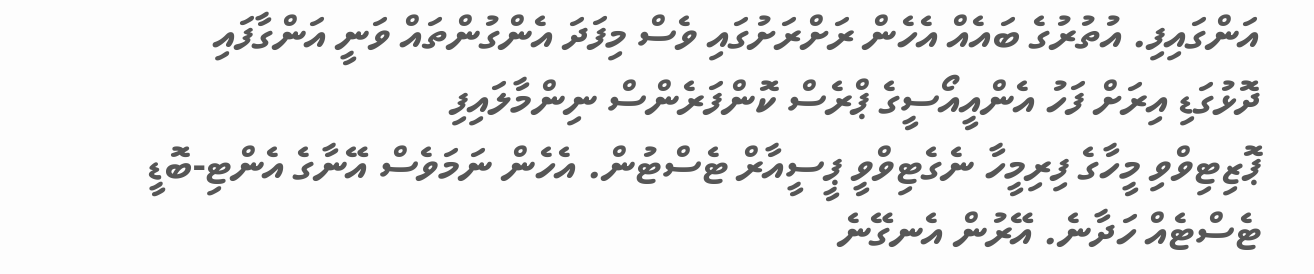އަންގައިފި. އުތުރުގެ ބައެއް އެހެން ރަށްރަށުގައި ވެސް މިފަދަ އެންގުންތައް ވަނީ އަންގާފައި
ދޮޅުގަޑި އިރަށް ފަހު އެންއީއޯސީގެ ޕްރެސް ކޮންފަރެންސް ނިންމާލައިފި
ޕޮޒިޓިވްވި މީހާގެ ފިރިމީހާ ނެގެޓިވްވީ ޕީސީއާރް ޓެސްޓުން. އެހެން ނަމަވެސް އޭނާގެ އެންޓި-ބޮޑީ ޓެސްޓެއް ހަދާނެ. އޭރުން އެނގޭނެ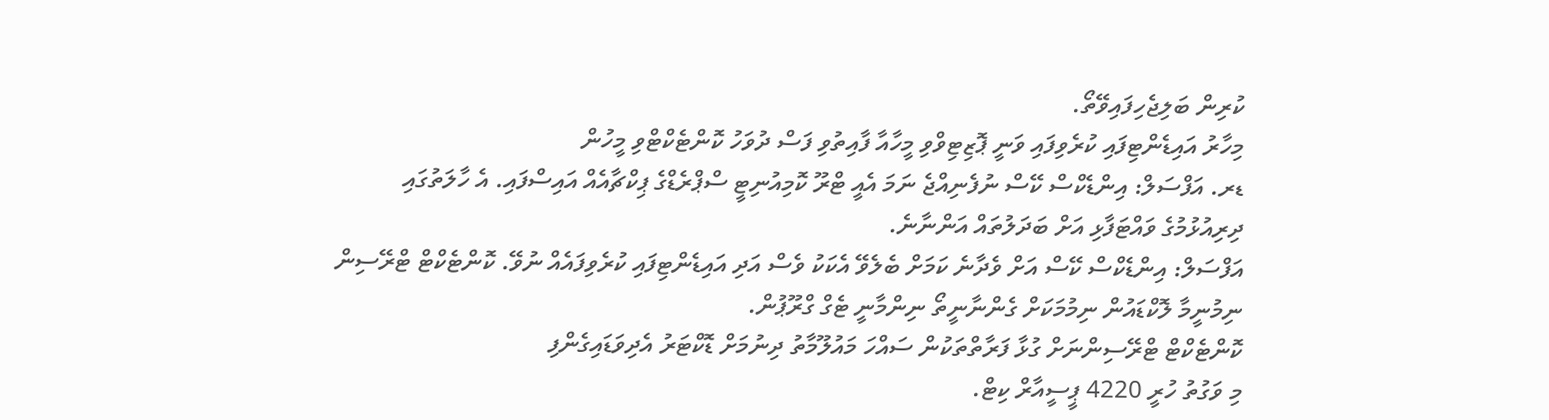ކުރިން ބަލިޖެހިފައިވޭތޯ.
މިހާރު އައިޑެންޓިފައި ކުރެވިފައި ވަނީ ޕޮޒިޓިވްވި މީހާއާ ފާއިތުވި ފަސް ދުވަހު ކޮންޓެކްޓްވި މީހުން
ޑރ. އަފްސަލް: އިންޑެކްސް ކޭސް ނުފެނިއްޖެ ނަމަ އެއީ ޓްރޫ ކޮމިއުނިޓީ ސްޕްރެޑްގެ ޕިކްޗާއެއް އައިސްފައި. އެ ހާލަތުގައި ދިރިއުޅުމުގެ ވައްޓަފާޅި އަށް ބަދަލުތައް އަންނާނެ.
އަފްސަލް: އިންޑެކްސް ކޭސް އަށް ވެދާނެ ކަމަށް ބެލެވޭ އެކަކު ވެސް އަދި އައިޑެންޓިފައި ކުރެވިފައެއް ނުވޭ. ކޮންޓެކްޓް ޓްރޭސިން ނިމުނީމާ ލޮކްޑައުން ނިމުމަކަށް ގެންނާނީތޯ ނިންމާނީ ޓެގް ގްރޫޕުން.
ކޮންޓެކްޓް ޓްރޭސިންނަށް ގުޅާ ފަރާތްތަކުން ސައްހަ މައުލޫމާތު ދިނުމަށް ޑޮކްޓަރު އެދިވަޑައިގެންފި
މި ވަގުތު ހުރީ 4220 ޕީސީއާރް ކިޓް.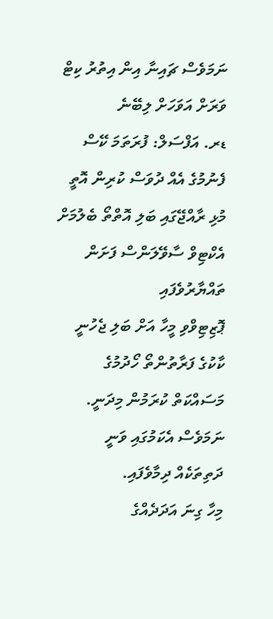ނަމަވެސް ޗައިނާ އިން އިތުރު ކިޓް ވަރަށް އަވަހަށް ލިބޭނެ
ޑރ. އަފްސަލް: ފުރަތަމަ ކޭސް ފެނުމުގެ އެއް ދުވަސް ކުރިން އޮތީ މުޅި ރާއްޖޭގައި ބަލި އޮތްތޯ ބެލުމަށް އެކްޓިވް ސާވޭލަންސް ފަށަން ތައްޔާރުވެފައި
ޕޮޒިޓިވްވި މީހާ އަށް ބަލި ޖެހުނީ ކާކުގެ ފަރާތުންތޯ ހޯދުމުގެ މަސައްކަތް ކުރަމުން މިދަނީ. ނަމަވެސް އެކަމުގައި ވަނީ ދަތިތަކެއް ދިމާވެފައި.
މިހާ ގިނަ އަދަދެއްގެ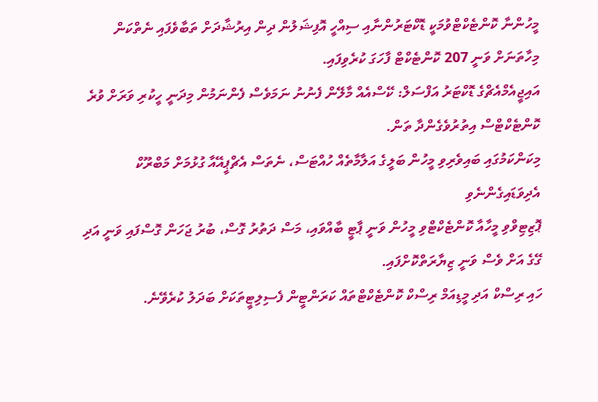މީހުންނާ ކޮންޓެކްޓްވުމަކީ ޑޮކްޓަރުންނާއި ސިއްހީ އޮފިޝަލުން ދިން އިރުޝާދަށް ތަބާވެފައި ނެތްކަން
މިހާތަނަށް ވަނީ 207 ކޮންޓެކްޓް ފާހަގަ ކުރެވިފައި.
އައިޖީއެމްއެޗްގެ ޑޮކްޓަރު އަފްސަލް: ކޭސްއެއް މާލޭން ފެނުނު ނަމަވެސް ފެންނަމުން މިދަނީ ހީކުރި ވަރަށް ވުރެ ކޮންޓެކްޓްސް އިތުރުވެގެންދާ ތަން.
މިކަންކަމުގައި ބައިވެރިވި މީހުން ބަލީގެ އަލާމާތެއް ހުއްޓަސް، ނެތަސް އެޗްޕީއޭއާ ގުޅުމަށް މަބްރޫކް އެދިވަޑައިގެންނެވި
ޕޮޒިޓިވްވި މީހާއާ ކޮންޓެކްޓްވި މީހުން ވަނީ ޕާޓީ ބާއްވައި، މަސް ދަތުރު ގޮސް، ބުރު ޖަހަން ގޮސްފައި ވަނީ އަދި ގޭގެ އަށް ވެސް ވަނީ ޒިޔާރަތްކޮށްފައި.
ހައި ރިސްކް އަދި މީޑިއަމް ރިސްކް ކޮންޓެކްޓްތައް ކަރަންޓީން ފެސިލިޓީތަކަށް ބަދަލު ކުރެވޭނެ.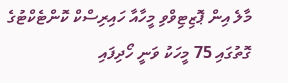މާލެ އިން ޕޮޒިޓިވްވި މީހާއާ ހައިރިސްކް ކޮންޓެކްޓުގެ ގޮތުގައި 75 މީހަކު ވަނީ ހޯދިފައި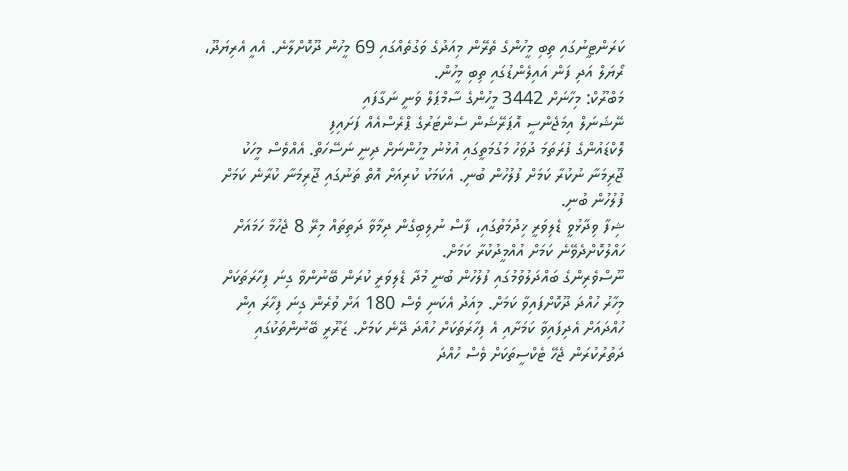ކަރަންޓީނުގައި ތިބި މީހުންގެ ތެރޭން މިއަދުގެ ވަގުތެއްގައި 69 މީހުން ދޫކޮށްލާނެ. އެއީ އެރިޔަދޫ، ރޯޔަލް އަދި ފަން އައިލެންޑުގައި ތިބި މީހުން.
މަބްރޫކް: މިހާނަށް 3442 މީހުންގެ ސާމްޕަލް ވަނީ ނަގާފައި
ނޭޝަނަލް އިމަޖެންސީ އޮޕަރޭޝަން ސެންޓަރުގެ ޕްރެސްއެއް ފަށައިފި
ލޮކްޑައުންގެ ފުރަތަމަ ދުވަހު މަގުމަތީގައި އުޅުނު މީހުންނަށް ދިނީ ނަސޭހަތް. އެއްވެސް މީހަކު ޖޫރިމަނާ ނުކުރާ ކަމަށް ފުލުހުން ބުނި. އެކަމަކު ކުރިއަށް އޮތް ތަނުގައި ޖޫރިމަނާ ކުރާނެ ކަމަށް ފުލުހުން ބުނި.
ޝިފާ ވިދާޅުވީ ޑެލިވަރީ ޚިދުމަތުގައި، ފާސް ނުލިބިގެން ދިމާވާ ދަތިތައް މިރޭ 8 ޖެހުމާ ހަމައަށް ހައްލުކޮށްދެވޭނެ ކަމަށް އުއްމީދުކުރާ ކަމަށް.
ނޫސްވެރިންގެ ބައްދަލުވުމުގައި ފުލުހުން ބުނީ މުދާ ޑެލިވަރީ ކުރަން ބޭނުންވާ ގިނަ ފިހާރަތަކަށް މިހާރު ހުއްދަ ދޫކޮށްފައިވާ ކަމަށް. މިއަދު އެކަނި ވެސް 180 އަށް ވުރެން ގިނަ ފިހާރަ އިން ހުއްދައަށް އެދިފައިވާ ކަމަށާއި އެ ފިހާރަތަކަށް ހުއްދަ ދޭނެ ކަމަށް. ޒަރޫރީ ބޭނުންތަކުގައި ދަތުރުކުރަން ޖެހޭ ޓެކްސީތަކަށް ވެސް ހުއްދަ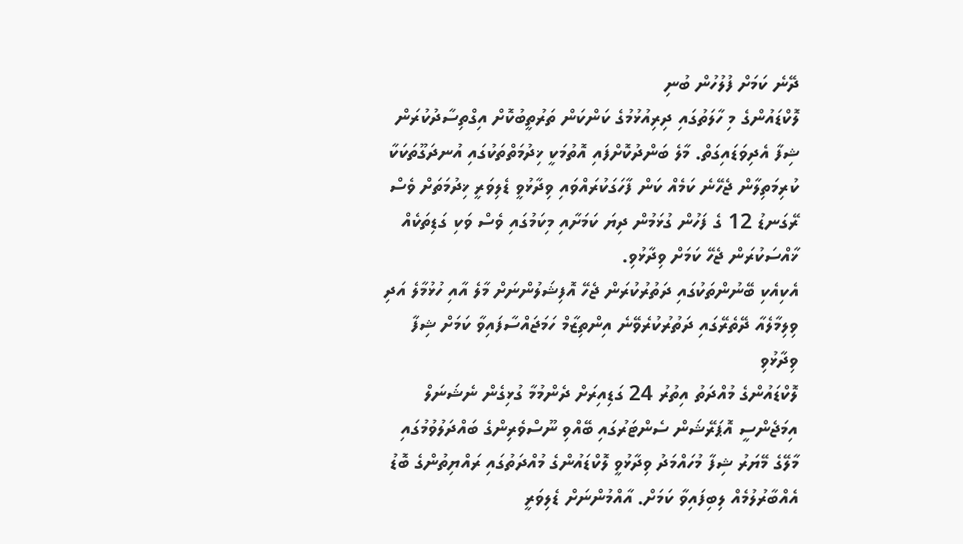ދޭނެ ކަމަށް ފުލުހުން ބުނި
ލޮކްޑައުންގެ މި ހާލަތުގައި ދިރިއުޅުމުގެ ކަންކަން ތަރުތީބުކޮށް އިގްތިސާދުކުރަން ޝިފާ އެދިވަޑައިގަތް. މާލެ ބަންދުކޮށްފައި އޮތުމަކީ ޚިދުމަތްތަކުގައި އުނދަގޫތަކަކާ ކުރިމަތިލާން ޖެހޭނެ ކަމެއް ކަން ފާހަގަކުރައްވައި ވިދާޅުވީ ޑެލިވަރީ ޚިދުމަތަށް ވެސް ރޭގަނޑު 12 ގެ ފަހުން ގުޅަމުން ދިޔަ ކަމަށާއި މިކަމުގައި ވެސް ވަކި ގަޑިތަކެއް ޚާއްސަކުރަން ޖެހޭ ކަމަށް ވިދާޅުވި.
އެކިއެކި ބޭނުންތަކުގައި ދަތުރުކުރަން ޖެހޭ އޮފިޝަލުންނަށް މާލެ އާއި ހުޅުމާލެ އަދި ވިލިމާލެއާ ދޭތެރޭގައި ދަތުރުކުރެވޭނެ އިންތިޒާމް ހަމަޖައްސާފައިވާ ކަމަށް ޝިފާ ވިދާޅުވި
ލޮކްޑައުންގެ މުއްދަތު އިތުރު 24 ގަޑިއިރަށް ދެންމުމާ ގުޅިގެން ނެޝަނަލް އިމަޖެންސީ އޮޕަރޭޝަން ސެންޓަރުގައި ބޭއްވި ނޫސްވެރިންގެ ބައްދަލުވުމުގައި މާލޭގެ މޭޔަރު ޝިފާ މުހައްމަދު ވިދާޅުވީ ލޮކްޑައުންގެ މުއްދަތުގައި ރައްޔިތުންގެ ބޮޑު އެއްބާރުލުމެއް ލިބިފައިވާ ކަމަށް. އާއްމުންނަށް ޑެލިވަރީ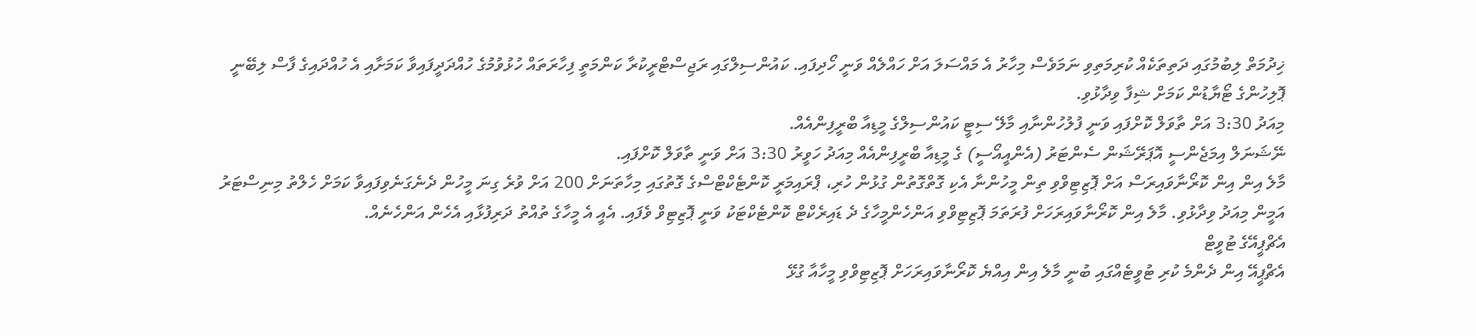ޚިދުމަތް ލިބުމުގައި ދަތިތަކެއް ކުރިމަތިވި ނަމަވެސް މިހާރު އެ މައްސަލަ އަށް ހައްލެއް ވަނީ ހޯދިފައި. ކައުންސިލްގައި ރަޖިސްޓްރީކުރާ ކަންމަތީ ފިހާރަތައް ހުޅުވުމުގެ ހުއްދަދީފައިވާ ކަމަށާއި އެ ހުއްދައިގެ ފާސް ލިބޭނީ ޕޮލިހުންގެ ޓޯޔާޑުން ކަމަށް ޝިފާ ވިދާޅުވި.
މިއަދު 3:30 އަށް ތާވަލް ކޮށްފައި ވަނީ ފުލުހުންނާއި މާލޭ ސިޓީ ކައުންސިލްގެ މީޑިއާ ބްރީފިންއެއް.
ނޭޝަނަލް އިމަޖެންސީ އޮޕަރޭޝަން ސެންޓަރު (އެންއީއޯސީ) ގެ މީޑިއާ ބްރީފިންއެއް މިއަދު ހަވީރު 3:30 އަށް ވަނީ ތާވަލް ކޮށްފައި.
މާލެ އިން އިން ކޮރޯނާވައިރަސް އަށް ޕޮޒިޓިވްވި ތިން މީހުންނާ އެކި ގޮތްގޮތުން ގުޅުން ހުރި، ޕްރައިމަރީ ކޮންޓެކްޓްސްގެ ގޮތުގައި މިހާތަނަށް 200 އަށް ވުރެ ގިނަ މީހުން ދެނެގަނެވިފައިވާ ކަމަށް ހެލްތު މިނިސްޓަރު އަމީން މިއަދު ވިދާޅުވި. މާލެ އިން ކޮރޯނާވައިރަހަށް ފުރަތަމަ ޕޮޒިޓިވްވި އަންހެންމީހާގެ ދެ ޑައިރެކްޓް ކޮންޓެކްޓަކު ވަނީ ޕޮޒިޓިވް ވެފައި. އެއީ އެ މީހާގެ ތުއްތު ދަރިފުޅާއި އެހެން އަންހެނެއް.
އެޗްޕީއޭގެ ޓުވީޓް
އެޗްޕީއޭ އިން ދެންމެ ކުރި ޓުވީޓެއްގައި ބުނީ މާލެ އިން އިއްޔެ ކޮރޯނާވައިރަހަށް ޕޮޒިޓިވްވި މީހާއާ ގުޅޭ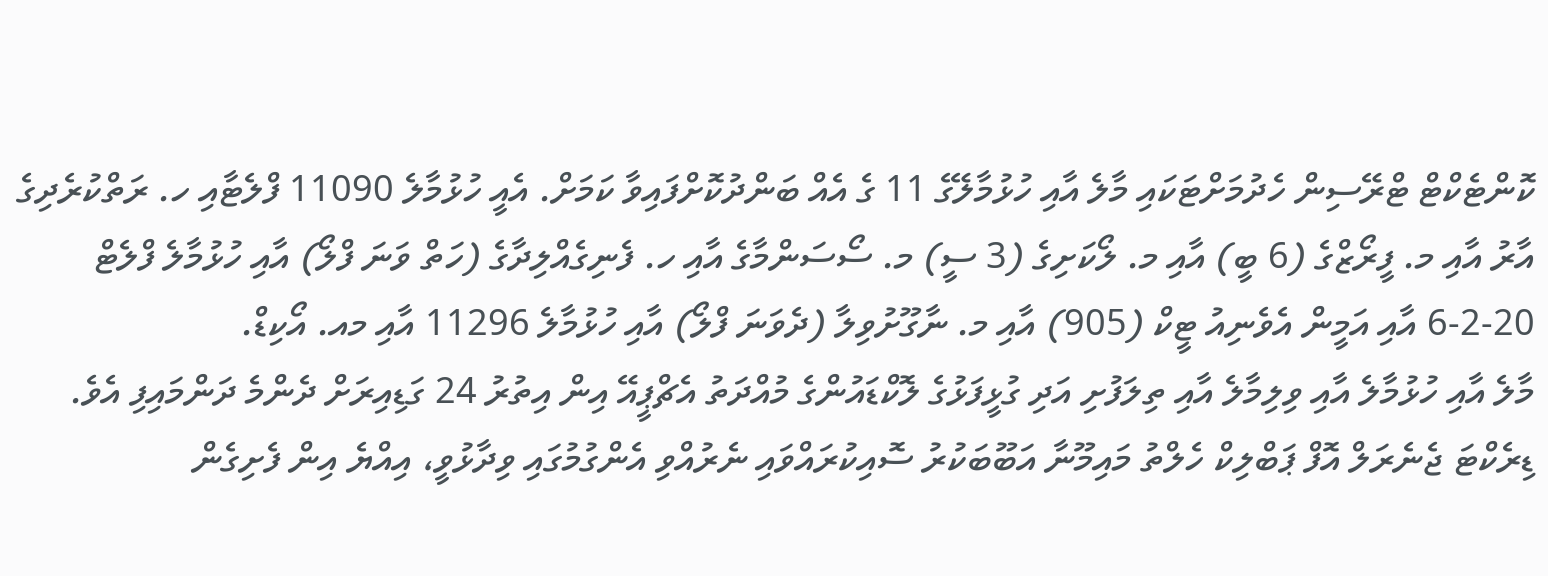ކޮންޓެކްޓް ޓްރޭސިން ހެދުމަށްޓަކައި މާލެ އާއި ހުޅުމާލޭގެ 11 ގެ އެއް ބަންދުކޮށްފައިވާ ކަމަށް. އެއީ ހުޅުމާލެ 11090 ފްލެޓާއި ހ. ރަތްކުރެދިގެ އާރު އާއި މ. ފީރޯޒްގެ (6 ބީ) އާއި މ. ލޯކަށިގެ (3 ސީ) މ. ސޯސަންމާގެ އާއި ހ. ފެނިގެއްލިދާގެ (ހަތް ވަނަ ފްލޯ) އާއި ހުޅުމާލެ ފްލެޓް 20-2-6 އާއި އަމީން އެވެނިއު ޓީކް (905) އާއި މ. ނާގޫށުވިލާ (ދެވަނަ ފްލޯ) އާއި ހުޅުމާލެ 11296 އާއި މއ. އޯކިޑް.
މާލެ އާއި ހުޅުމާލެ އާއި ވިލިމާލެ އާއި ތިލަފުށި އަދި ގުޅީފަޅުގެ ލޮކްޑައުންގެ މުއްދަތު އެޗްޕީއޭ އިން އިތުރު 24 ގަޑިއިރަށް ދެންމެ ދަންމައިފި އެވެ.
ޑިރެކްޓަ ޖެނެރަލް އޮފް ޕަބްލިކް ހެލްތު މައިމޫނާ އަބޫބަކުރު ސޮއިކުރައްވައި ނެރުއްވި އެންގުމުގައި ވިދާޅުވީ، އިއްޔެ އިން ފެށިގެން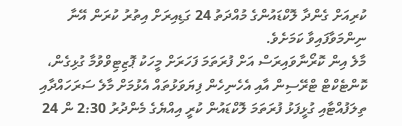ކުރިއަށް ގެންދާ ލޮކްޑައުންގެ މުއްދަތު 24 ގަޑިއިރަށް އިތުރު ކުރަން އޭނާ ނިންމަވާފައިވާ ކަމަށެވެ.
މާލެ އިން ކޮރޯނާވައިރަސް އަށް ފުރަތަމަ ފަހަރަށް މީހަކު ޕޮޒިޓިވްވުމާ ގުޅިގެން، ކޮންޓެކްޓް ޓްރޭސިން އާއި އެހެނިހެން ފިޔަވަޅުތައް އެޅުމަށް މާލެ ސަރަހައްދާއި ތިލަފުއްޓާއި ގުޅީފަޅު ފުރަތަމަ ލޮކްޑައުން ކުރީ އިއްޔެގެ މެންދުރު 2:30 ން 24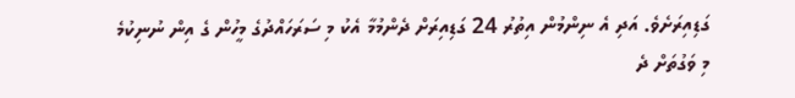ގަޑިއިރަށެވެ. އަދި އެ ނިންމުން އިތުރު 24 ގަޑިއިރަށް ދެންމުމާ އެކު މި ސަރަހައްދުގެ މީހުން ގެ އިން ނުނިކުމެ މި ވަގުތަށް ދެ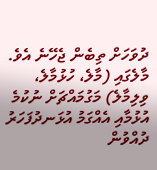ދުވަހަށް ތިބެން ޖެހޭނެ އެވެ.
މާލެގައި (މާލެ، ހުޅުމާލެ، ވިލިމާލެ) މަގުމައްޗަށް ނުކުމެ އުޅުމާއި އެއްގަމު އުޅަނދުފަހަރު ދުއްވުން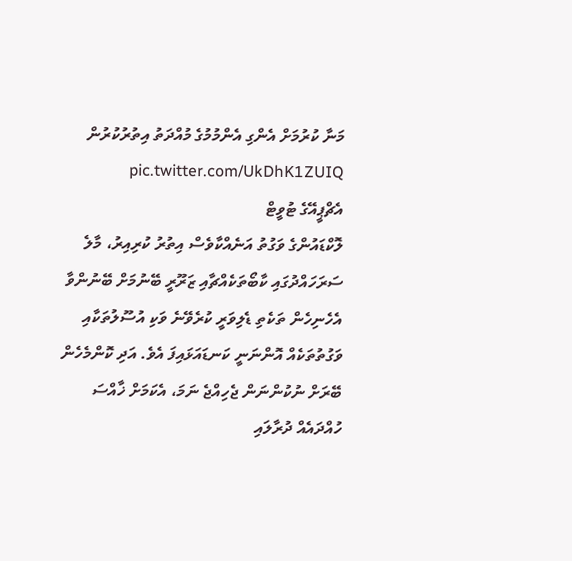މަނާ ކުރުމަށް އެންގި އެންމުމުގެ މުއްދަތު އިތުރުކުރުން pic.twitter.com/UkDhK1ZUIQ
އެޗްޕީއޭގެ ޓުވީޓް
ލޮކްޑައުންގެ ވަގުތު އަނެއްކާވެސް އިތުރު ކުރިއިރު، މާލެ ސަރަހައްދުގައި ކާބޯތަކެއްޗާއި ޒަރޫރީ ބޭނުމަށް ބޭނުންވާ އެހެނިހެން ތަކެތި ޑެލިވަރީ ކުރެވޭނެ ވަކި އުސޫލުތަކާއި ވަގުތުތަކެއް އޮންނަނީ ކަނޑައަޅައިފަ އެވެ. އަދި ކޮންމެހެން ބޭރަށް ނުކުންނަން ޖެހިއްޖެ ނަމަ، އެކަމަށް ޚާއްސަ ހުއްދައެއް ދުރާލައި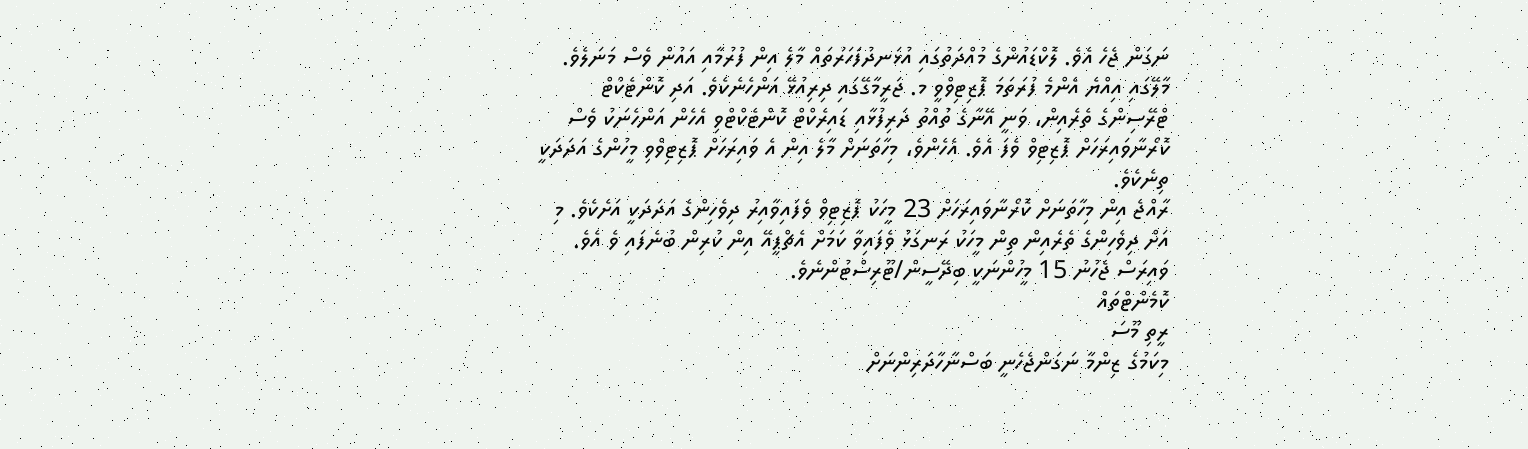ނަގަން ޖެހެ އެވެ. ލޮކްޑައުންގެ މުއްދަތުގައި އުޅަނދުފަހަރުތައް މާލެ އިން ފުރުމާއި އައުން ވެސް މަނަލެވެ.
މާލޭގައި އިއްޔެ އެންމެ ފުރަތަމަ ޕޮޒިޓިވްވީ މ. ޖަރީމާގޭގައި ދިރިއުޅޭ އަންހެނެކެވެ. އަދި ކޮންޓެކްޓް ޓްރޭސިންގެ ތެރެއިން، ވަނީ އޭނާގެ ތުއްތު ދަރިފުޅާއި ޑައިރެކްޓް ކޮންޓެކްޓްވި އެހެން އަންހެނަކު ވެސް ކޮރޯނާވައިރަހަށް ޕޮޒިޓިވް ވެފަ އެވެ. އެހެންވެ، މިހާތަނަށް މާލެ އިން އެ ވައިރަހަށް ޕޮޒިޓިވްވި މީހުންގެ އަދަދަކީ ތިނެކެވެ.
ރާއްޖެ އިން މިހާތަނަށް ކޮރޯނާވައިރަހަށް 23 މީހަކު ޕޮޒިޓިވް ވެފައިވާއިރު ދިވެހިންގެ އަދަދަކީ އަށެކެވެ. މި އަށް ދިވެހިންގެ ތެރެއިން ތިން މީހަކު ރަނގަޅު ވެފައިވާ ކަމަށް އެޗްޕީއޭ އިން ކުރިން ބުނެފައި ވެ އެވެ. ވައިރަސް ޖެހުނު 15 މީހުންނަކީ ބިދޭސީން/ޓޫރިސްޓުންނެވެ.
ކޮމެންޓްތައް
ރީތި މޫސަ
މިކަމުގެ ޒިންމާ ނަގަންޖެހެނީ ބަސްނާހާދަރިންނަށް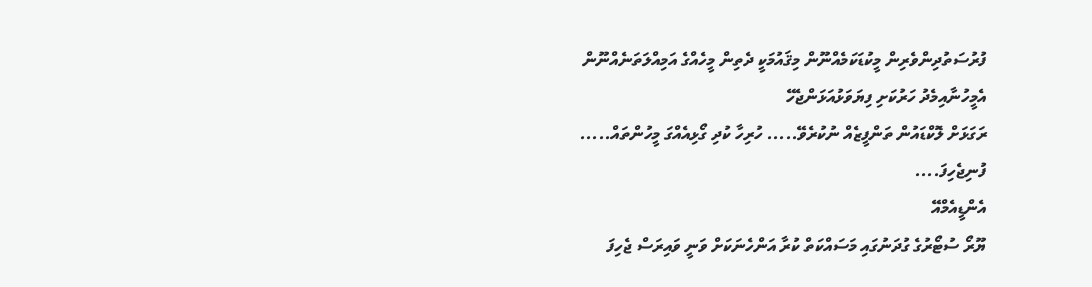ފުރުސަތުދިންވެރިން މީކުޑަކަމެއްނޫން މިޤައުމަކީ ދެތިން މީހެއްގެ އަމިއްލަތަނެއްނޫން އެމީހުނާއިމެދު ހަރުކަށި ފިޔަވަޅުއަޅަންޖެހޭ
ރަގަޅަށް ލޮކްޑައުން ތަންފީޒެއް ނުކުރެވޭ..... ހުރިހާ ކުދި ގޯޅިއެއްގަ މީހުންތައް..... ފުނިޖެހިފަ....
އެންޑީއެމްއޭ
ޔޫރޯ ސުޓޯރުގެ ގުދަނުގައި މަސައްކަތް ކުރާ އަންހެނަކަށް ވަނީ ވައިރަސް ޖެހިފަ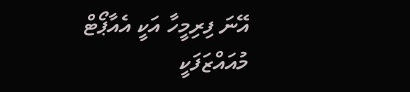އޭނަ ފިރިމީހާ އަކީ އެއާޕޯޓް މުއައްޒަފަކީ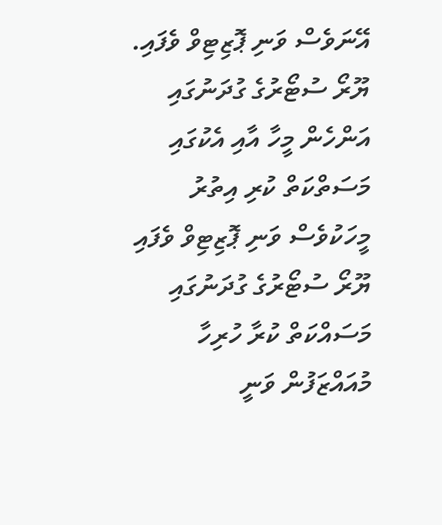އޭނަވެސް ވަނި ޕޮޒިޓިވް ވެފައި. ޔޫރޯ ސުޓޯރުގެ ގުދަނުގައި އަންހެން މީހާ އާއި އެކުގައި މަސަތްކަތް ކުރި އިތުރު މީހަކުވެސް ވަނި ޕޮޒިޓިވް ވެފައި ޔޫރޯ ސުޓޯރުގެ ގުދަނުގައި މަސައްކަތް ކުރާ ހުރިހާ މުއައްޒަފުން ވަނީ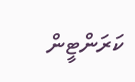ކަރަންޓީން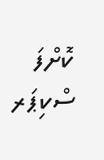ކޮށްފަ
ސްކިޕަރ